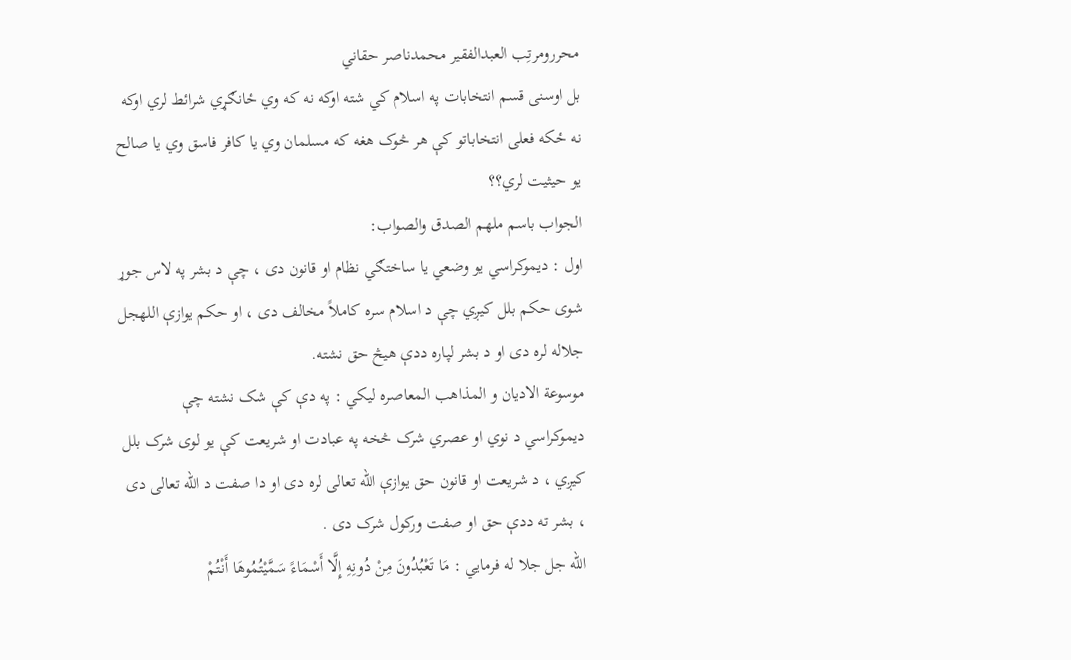محررومرتِب العبدالفقیر محمدناصر حقاني
بل اوسنی قسم انتخابات په اسلام کي شته اوکه نه که وي ځانګړي شرائط لري اوکه نه ځکه فعلی انتخاباتو کې هر څوک هغه که مسلمان وي یا کافر فاسق وي یا صالح یو حیثیت لري؟؟
الجواب باسم ملهم الصدق والصواب:
اول : ديموکراسي يو وضعي يا ساختګي نظام او قانون دی ، چې د بشر په لاس جوړ شوی حکم بلل کيږي چې د اسلام سره کاملاً مخالف دی ، او حکم يوازې اللهجل جلاله لره دی او د بشر لپاره ددې هيڅ حق نشته.
موسوعة الاديان و المذاهب المعاصره ليکي : په دې کې شک نشته چې ديموکراسي د نوي او عصري شرک څخه په عبادت او شريعت کې يو لوی شرک بلل کيږي ، د شريعت او قانون حق يوازې الله تعالی لره دی او دا صفت د الله تعالی دی ، بشر ته ددې حق او صفت ورکول شرک دی .
الله جل جلا له فرمايي : مَا تَعْبُدُونَ مِنْ دُونِهِ إِلَّا أَسْمَاءً سَمَّيْتُمُوهَا أَنْتُمْ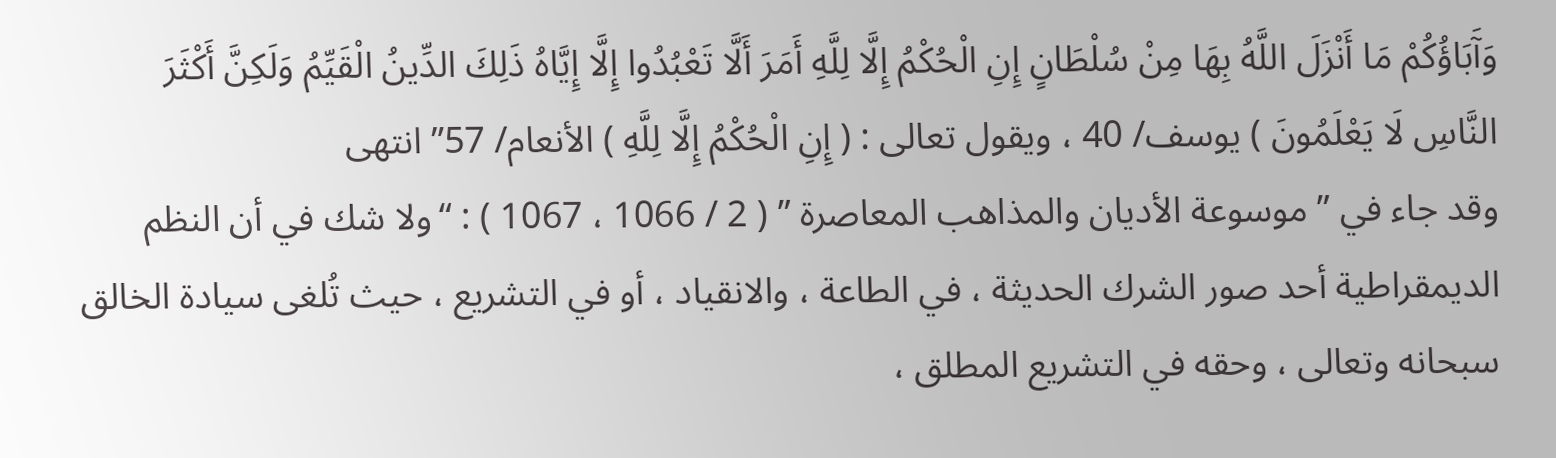وَآَبَاؤُكُمْ مَا أَنْزَلَ اللَّهُ بِهَا مِنْ سُلْطَانٍ إِنِ الْحُكْمُ إِلَّا لِلَّهِ أَمَرَ أَلَّا تَعْبُدُوا إِلَّا إِيَّاهُ ذَلِكَ الدِّينُ الْقَيِّمُ وَلَكِنَّ أَكْثَرَ النَّاسِ لَا يَعْلَمُونَ ) يوسف/ 40 ، ويقول تعالى : ( إِنِ الْحُكْمُ إِلَّا لِلَّهِ ) الأنعام/ 57” انتهى
وقد جاء في ” موسوعة الأديان والمذاهب المعاصرة ” ( 2 / 1066 ، 1067 ) : “ولا شك في أن النظم الديمقراطية أحد صور الشرك الحديثة ، في الطاعة ، والانقياد ، أو في التشريع ، حيث تُلغى سيادة الخالق سبحانه وتعالى ، وحقه في التشريع المطلق ،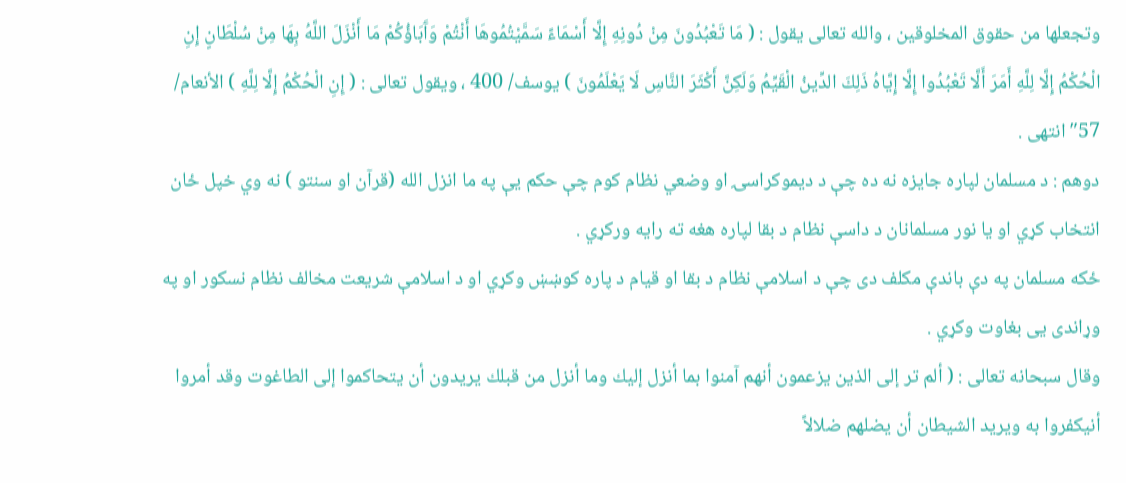وتجعلها من حقوق المخلوقين ، والله تعالى يقول : ( مَا تَعْبُدُونَ مِنْ دُونِهِ إِلَّا أَسْمَاءً سَمَّيْتُمُوهَا أَنْتُمْ وَآَبَاؤُكُمْ مَا أَنْزَلَ اللَّهُ بِهَا مِنْ سُلْطَانٍ إِنِ الْحُكْمُ إِلَّا لِلَّهِ أَمَرَ أَلَّا تَعْبُدُوا إِلَّا إِيَّاهُ ذَلِكَ الدِّينُ الْقَيِّمُ وَلَكِنَّ أَكْثَرَ النَّاسِ لَا يَعْلَمُونَ ) يوسف/ 400 ، ويقول تعالى : ( إِنِ الْحُكْمُ إِلَّا لِلَّهِ ) الأنعام/ 57″ انتهى .
دوهم : د مسلمان لپاره جايزه نه ده چې د ديموکراسۍ او وضعي نظام کوم چې حکم يې په ما انزل الله (قرآن او سنتو ) نه وي خپل ځان انتخاب کړي او يا نور مسلمانان د داسې نظام د بقا لپاره هغه ته رايه ورکړي .
ځکه مسلمان په دې باندې مکلف دی چې د اسلامې نظام د بقا او قيام د پاره کوښښ وکړي او د اسلامې شريعت مخالف نظام نسکور او په وړاندی یی بغاوت وکړي .
وقال سبحانه تعالی : ( ألم تر إلى الذين يزعمون أنهم آمنوا بما أنزل إليك وما أنزل من قبلك يريدون أن يتحاكموا إلى الطاغوت وقد أمروا أنيكفروا به ويريد الشيطان أن يضلهم ضلالاً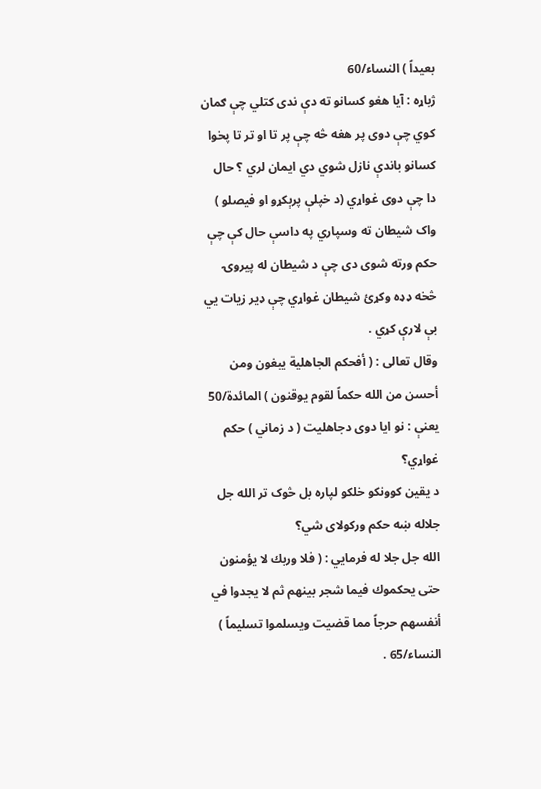بعيداً ) النساء/60
ژباړه : آيا هغو کسانو ته دې ندی کتلي چې ګمان کوي چې دوی پر هغه څه چې پر تا او تر تا پخوا کسانو باندې نازل شوي دي ايمان لري ؟ حال دا چې دوی غواړي (د خپلې پرېکړو او فيصلو ) واک شيطان ته وسپاري په داسې حال کې چې حکم ورته شوی دی چې د شيطان له پيروۍ څخه ډډه وکړئ شيطان غواړي چې ډير زيات يي بې لارې کړي .
وقال تعالى : ( أفحكم الجاهلية يبغون ومن أحسن من الله حكماً لقوم يوقنون ) المائدة/50
يعنې : نو ایا دوی دجاهليت ( د زماني ) حکم غواړي؟
د يقين کوونکو خلکو لپاره بل څوک تر الله جل جلاله ښه حکم ورکولای شي؟
الله جل جلا له فرمايي : ( فلا وربك لا يؤمنون حتى يحكموك فيما شجر بينهم ثم لا يجدوا في أنفسهم حرجاً مما قضيت ويسلموا تسليماً ) النساء/65 .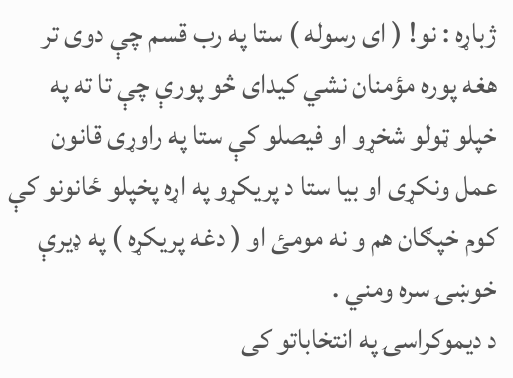ژباړه : نو! ( ای رسوله ) ستا په رب قسم چې دوی تر هغه پوره مؤمنان نشي کيدای څو پورې چې تا ته په خپلو ټولو شخړو او فیصلو کې ستا په راوړی قانون عمل ونکړی او بيا ستا د پريکړو په اړه پخپلو ځانونو کې کوم خپګان هم و نه مومئ او ( دغه پريکړه ) په ډيرې خوښۍ سره ومني .
د ديموکراسۍ په انتخاباتو کی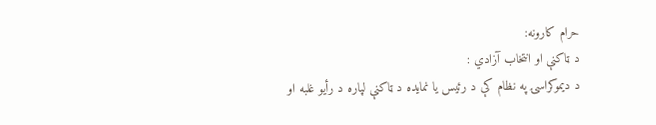حرام کارونه:
د ټاکنې او انتخاب آزادي :
د ديموکراسۍ په نظام کې د رئيس يا نمايده د ټاکنې لپاره د رأيو غلبه او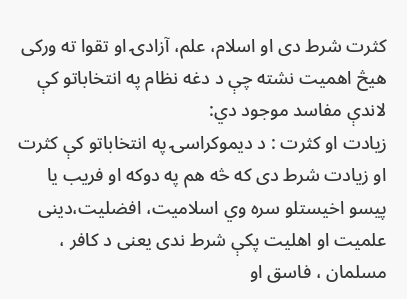کثرت شرط دی او اسلام، علم، آزادۍ او تقوا ته ورکی هیڅ اهمیت نشته چې د دغه نظام په انتخاباتو کې لاندې مفاسد موجود دي:
زیادت او کثرت : د ديموکراسۍ په انتخاباتو کې کثرت او زيادت شرط دی که څه هم په دوکه او فريب یا پیسو اخیستلو سره وي اسلامیت، افضلیت،دینی علمیت او اهليت پکې شرط ندی یعنی د کافر ، مسلمان ، فاسق او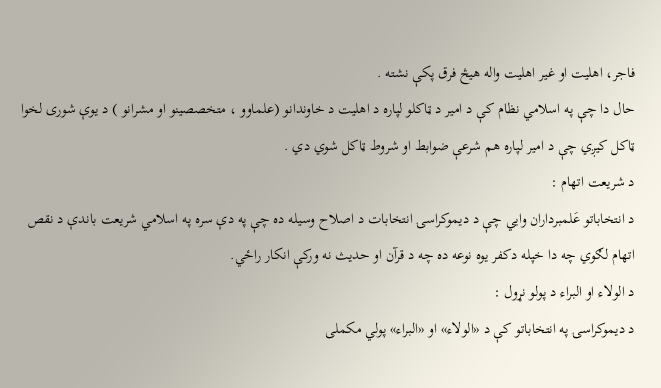فاجر، اهليت او غير اهليت واله هيڅ فرق پکې نشته .
حال دا چې په اسلامي نظام کې د امير د ټاکلو لپاره د اهليت د خاوندانو (علماوو ، متخصصينو او مشرانو ) د يوې شوری لخوا ټاکل کيږي چې د امير لپاره هم شرعې ضوابط او شروط ټاکل شوي دي .
د شريعت اتهام :
د انتخاباتو عَلمبرداران وايي چې د ديموکراسۍ انتخابات د اصلاح وسيله ده چې په دې سره په اسلامي شريعت باندې د نقص اتهام لګوي چه دا خپله دکفر یوه نوعه ده چه د قرآن او حدیث نه ورکې انکار راځي.
د الولاء او البراء د پولو نړول :
د ديموکراسۍ په انتخاباتو کې د «الولاء» او «البراء» پولي مکملی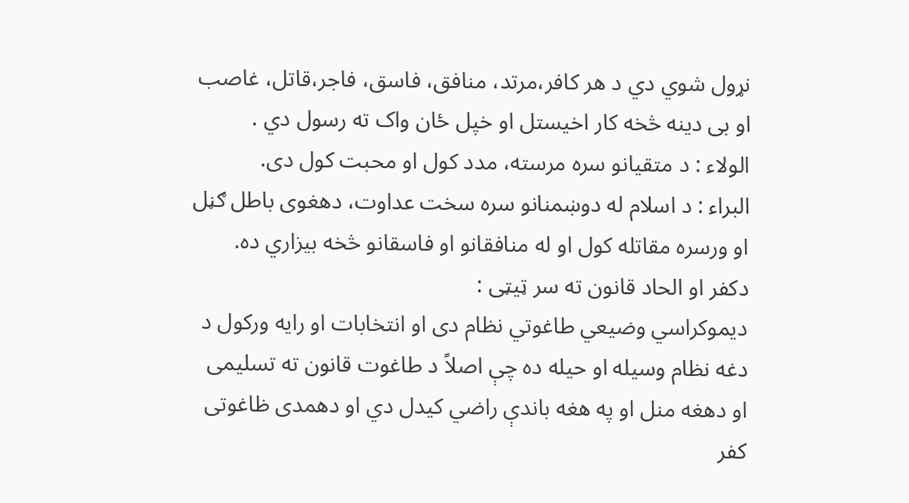نړول شوي دي د هر کافر،مرتد، منافق، فاسق، فاجر،قاتل، غاصب او بی دینه څخه کار اخيستل او خپل ځان واک ته رسول دي .
الولاء : د متقيانو سره مرسته، مدد کول او محبت کول دی.
البراء : د اسلام له دوښمنانو سره سخت عداوت، دهغوی باطل ګڼل او ورسره مقاتله کول او له منافقانو او فاسقانو څخه بيزاري ده.
دکفر او الحاد قانون ته سر ټيټی :
ديموکراسي وضيعي طاغوتي نظام دی او انتخابات او رایه ورکول د دغه نظام وسيله او حیله ده چې اصلاً د طاغوت قانون ته تسليمی او دهغه منل او په هغه باندې راضي کيدل دي او دهمدی ظاغوتی کفر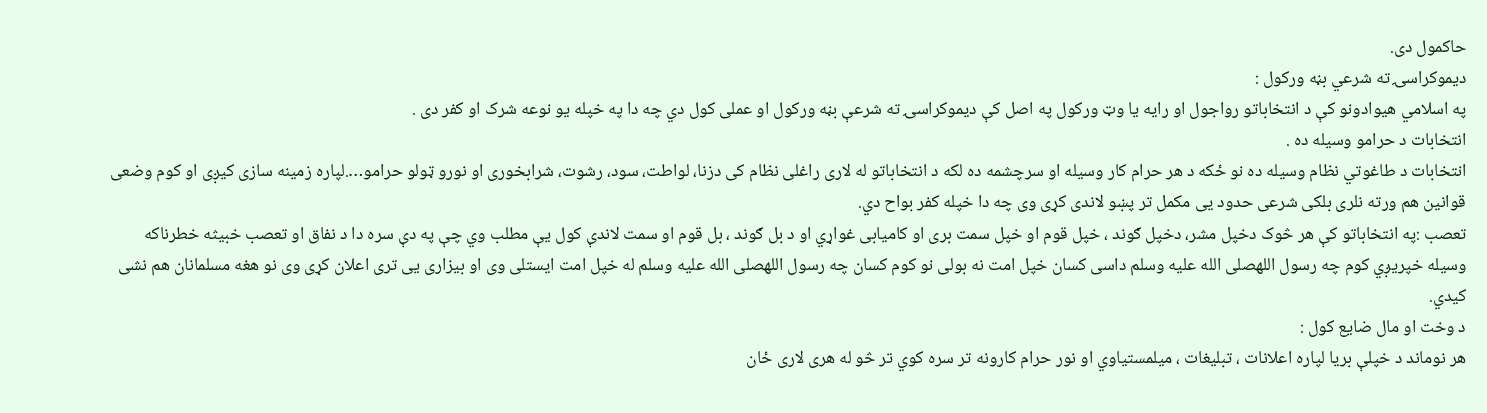حاکمول دی.
ديموکراسۍ ته شرعي بڼه ورکول :
په اسلامي هيوادونو کې د انتخاباتو رواجول او رایه یا وټ ورکول په اصل کې ديموکراسۍ ته شرعې بڼه ورکول او عملی کول دي چه دا په خپله یو نوعه شرک او کفر دی .
انتخابات د حرامو وسيله ده .
انتخابات د طاغوتي نظام وسيله ده نو ځکه د هر حرام کار وسيله او سرچشمه ده لکه د انتخاباتو له لاری راغلی نظام کی دزنا، لواطت، سود، رشوت، شرابخوری او نورو ټولو حرامو….لپاره زمینه سازی کیږی او کوم وضعی قوانین هم ورته نلری بلکی شرعی حدود یی مکمل تر پښو لاندی کړی وی چه دا خپله کفر بواح دي.
تعصب :په انتخاباتو کې هر څوک دخپل مشر، دخپل ګوند ، خپل قوم او خپل سمت بری او کامیابی غواړي او د بل ګوند ، بل قوم او سمت لاندې کول يې مطلب وي چې په دې سره دا د نفاق او تعصب خبيثه خطرناکه وسيله خپریږي کوم چه رسول اللهصلى الله عليه وسلم داسی کسان خپل امت نه بولی نو کوم کسان چه رسول اللهصلى الله عليه وسلم له خپل امت ایستلی وی او بیزاری یی تری اعلان کړی وی نو هغه مسلمانان هم نشی کیدي.
د وخت او مال ضايع کول :
هر نوماند د خپلې بريا لپاره اعلانات ، تبليغات ، ميلمستياوي او نور حرام کارونه تر سره کوي تر څو له هری لاری ځان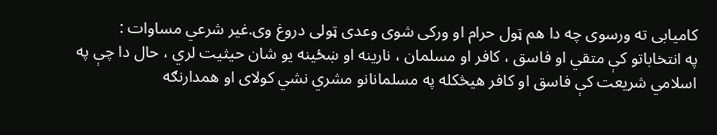کامیابی ته ورسوی چه دا هم ټول حرام او ورکی شوی وعدی ټولی دروغ وی.غير شرعي مساوات :
په انتخاباتو کې متقي او فاسق ، کافر او مسلمان ، نارينه او ښځينه يو شان حيثيت لري ، حال دا چې په اسلامي شريعت کې فاسق او کافر هيڅکله په مسلمانانو مشري نشي کولای او همدارنګه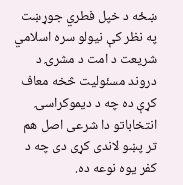ښځه د خپل فطري جوړښت په نظر کې نيولو سره اسلامي شريعت د امت د مشرۍ د دروند مسئوليت څخه معاف کړې ده چه د دیموکراسۍ انتخاباتو دا شرعی اصل هم تر پښو لاندی کړی دی چه د کفر یوه نوعه ده.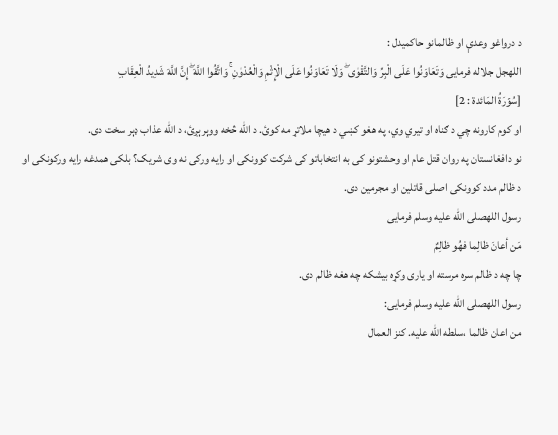د درواغو وعدې او ظالمانو حاکمیدل :
اللهجل جلاله فرمایی وَتَعَاوَنُوا عَلَى الْبِرِّ وَالتَّقْوٰى ۖ وَلَا تَعَاوَنُوا عَلَى الْإِثْمِ وَالْعُدْوٰنِ ۚ وَاتَّقُوا اللَّهَ ۖ إِنَّ اللَّهَ شَدِيدُ الْعِقَابِ
[سُوۡرَةُ المَائدة : 2]
او كوم كارونه چي د ګناه او تيري وي، په هغو کښي د هيچا ملاتړ مه كوئ. د الله څخه ووېرېږئ، د الله عذاب ډېر سخت دى.
نو دافغانستان په روان قتل عام او وحشتونو کی به انتخاباتو کی شرکت کوونکی او رایه ورکی نه وی شریک؟ بلکی همدغه رایه ورکونکی او د ظالم مدد کوونکی اصلی قاتلین او مجرمین دی.
رسول اللهصلى الله عليه وسلم فرمایی
مَن أعانَ ظالِما فهُو ظالِمٌ
چا چه د ظالم سره مرسته او یاری وکړه بیشکه چه هغه ظالم دی.
رسول اللهصلى الله عليه وسلم فرمایی:
من اعان ظالما ،سلطه الله عليه. كنز العمال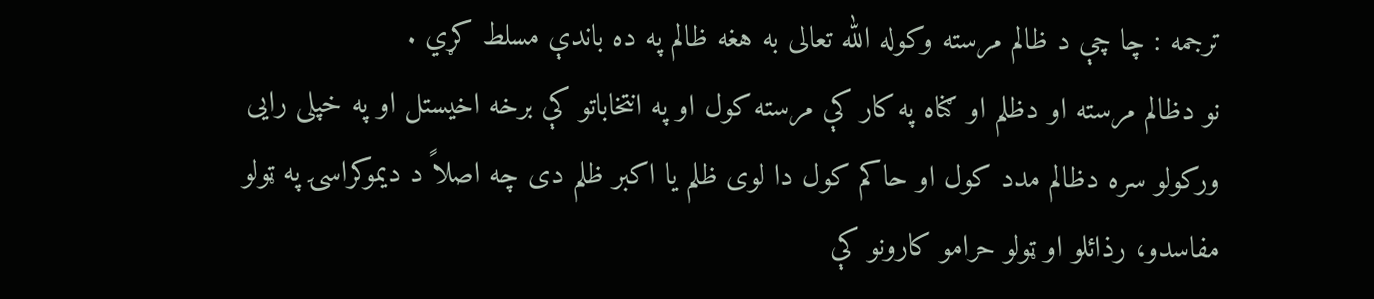ترجمه : چا چې د ظالم مرسته وکوله الله تعالی به هغه ظالم په ده باندې مسلط کړي .
نو دظالم مرسته او دظلم او ګناه په کار کې مرسته کول او په انتخاباتو کې برخه اخيستل او په خپلی رایی ورکولو سره دظالم مدد کول او حاکم کول دا لوی ظلم یا اکبر ظلم دی چه اصلاً د ديموکراسۍ په ټولو مفاسدو، رذائلو او ټولو حرامو کارونو کې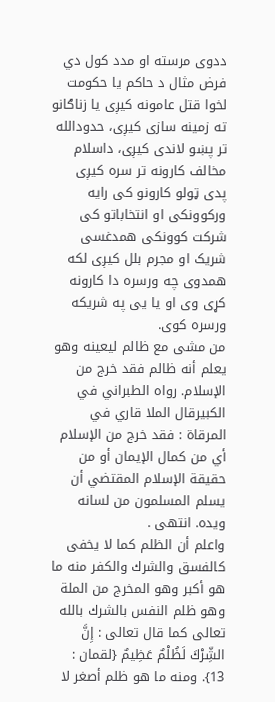ددوی مرسته او مدد کول دي فرض مثال د حاکم یا حکومت لخوا قتل عامونه کیږی یا زناګانو ته زمینه سازی کیږی، حدودالله تر پښو لاندی کیږی، داسلام مخالف کارونه تر سره کیږی پدی ټولو کارونو کی رایه ورکوونکی او انتخاباتو کی شرکت کوونکی همدغسی شریک او مجرم بلل کیږی لکه همدوی چه ورسره دا کارونه کړی وی او یا یی په شریکه ورسره کوی.
من مشى مع ظالم ليعينه وهو يعلم أنه ظالم فقد خرج من الإسلام. رواه الطبراني في الكبيرقال الملا قاري في المرقاة : فقد خرج من الإسلام أي من كمال الإيمان أو من حقيقة الإسلام المقتضي أن يسلم المسلمون من لسانه ويده. انتهى .
واعلم أن الظلم كما لا يخفى كالفسق والشرك والكفر منه ما هو أكبر وهو المخرج من الملة وهو ظلم النفس بالشرك بالله تعالى كما قال تعالى : إِنَّ الشِّرْكَ لَظُلْمٌ عَظِيمٌ {لقمان : 13}. ومنه ما هو ظلم أصغر لا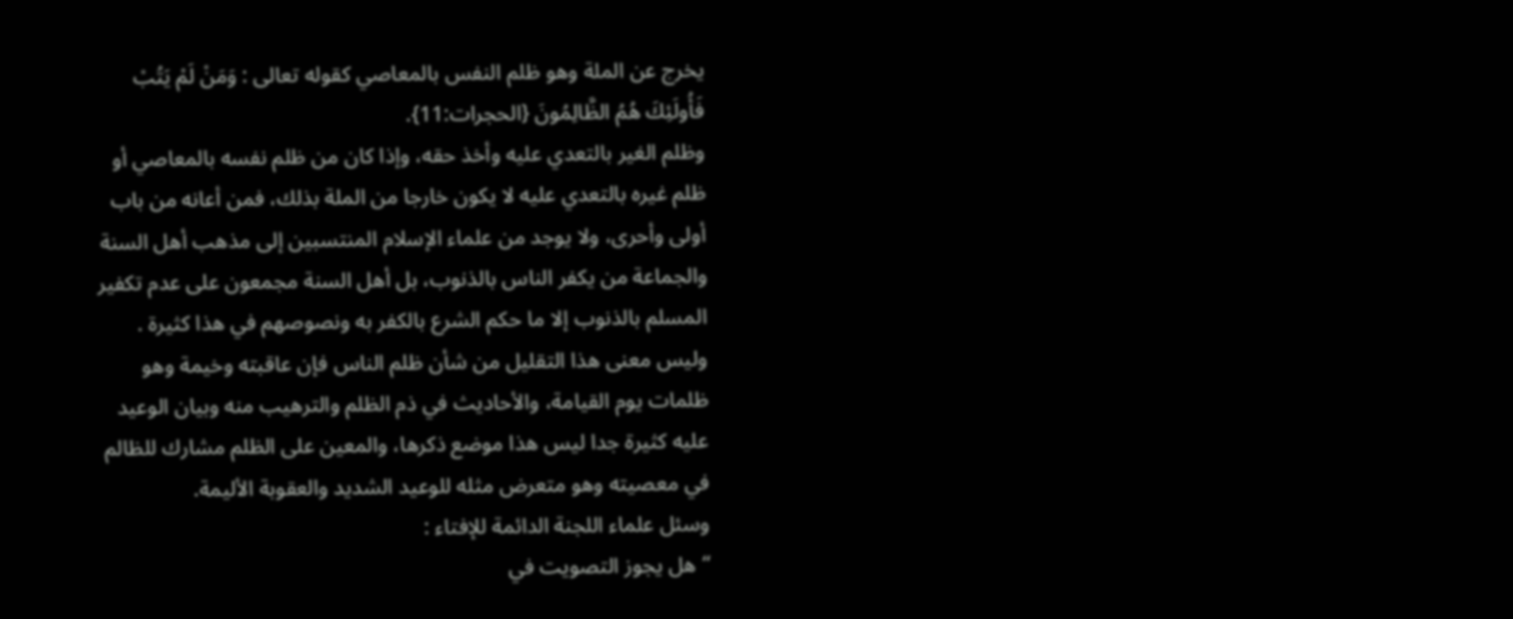يخرج عن الملة وهو ظلم النفس بالمعاصي كقوله تعالى : وَمَنْ لَمْ يَتُبْ فَأُولَئِكَ هُمُ الظَّالِمُونَ {الحجرات:11}.
وظلم الغير بالتعدي عليه وأخذ حقه، وإذا كان من ظلم نفسه بالمعاصي أو ظلم غيره بالتعدي عليه لا يكون خارجا من الملة بذلك، فمن أعانه من باب أولى وأحرى، ولا يوجد من علماء الإسلام المنتسبين إلى مذهب أهل السنة والجماعة من يكفر الناس بالذنوب، بل أهل السنة مجمعون على عدم تكفير المسلم بالذنوب إلا ما حكم الشرع بالكفر به ونصوصهم في هذا كثيرة .
وليس معنى هذا التقليل من شأن ظلم الناس فإن عاقبته وخيمة وهو ظلمات يوم القيامة، والأحاديث في ذم الظلم والترهيب منه وبيان الوعيد عليه كثيرة جدا ليس هذا موضع ذكرها، والمعين على الظلم مشارك للظالم في معصيته وهو متعرض مثله للوعيد الشديد والعقوبة الأليمة.
وسئل علماء اللجنة الدائمة للإفتاء :
“هل يجوز التصويت في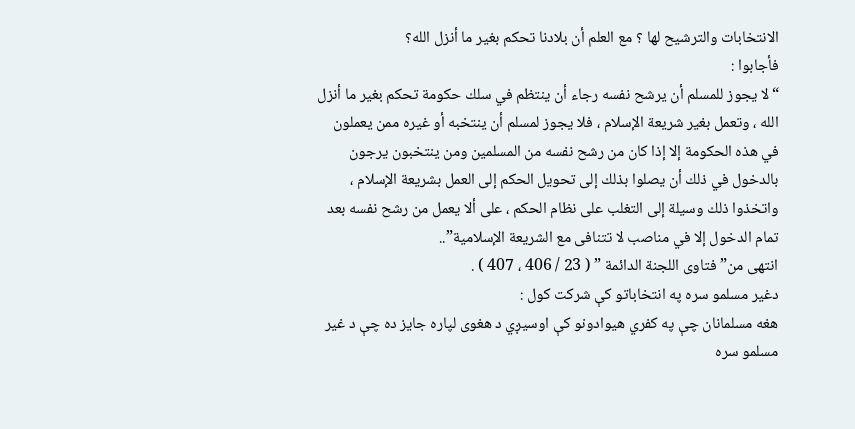الانتخابات والترشيح لها ؟ مع العلم أن بلادنا تحكم بغير ما أنزل الله؟
فأجابوا :
“لا يجوز للمسلم أن يرشح نفسه رجاء أن ينتظم في سلك حكومة تحكم بغير ما أنزل الله ، وتعمل بغير شريعة الإسلام ، فلا يجوز لمسلم أن ينتخبه أو غيره ممن يعملون في هذه الحكومة إلا إذا كان من رشح نفسه من المسلمين ومن ينتخبون يرجون بالدخول في ذلك أن يصلوا بذلك إلى تحويل الحكم إلى العمل بشريعة الإسلام ، واتخذوا ذلك وسيلة إلى التغلب على نظام الحكم ، على ألا يعمل من رشح نفسه بعد تمام الدخول إلا في مناصب لا تتنافى مع الشريعة الإسلامية”..
انتهى من” فتاوى اللجنة الدائمة ” ( 23 / 406 ، 407 ) .
دغير مسلمو سره په انتخاباتو کې شرکت کول :
هغه مسلمانان چې په کفري هيوادونو کې اوسيږي د هغوی لپاره جايز ده چې د غير مسلمو سره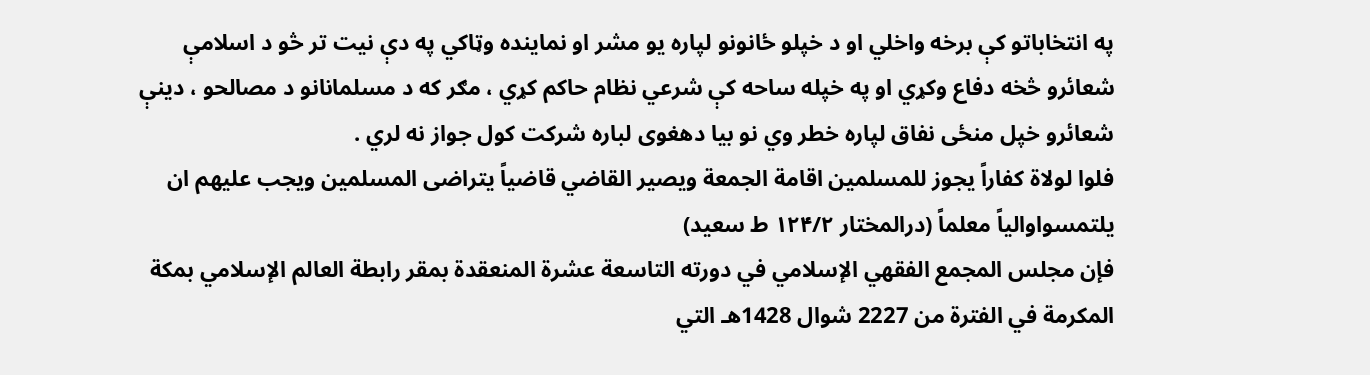په انتخاباتو کې برخه واخلي او د خپلو ځانونو لپاره يو مشر او نماينده وټاکي په دې نيت تر څو د اسلامې شعائرو څخه دفاع وکړي او په خپله ساحه کې شرعي نظام حاکم کړي ، مګر که د مسلمانانو د مصالحو ، دينې شعائرو خپل منځی نفاق لپاره خطر وي نو بيا دهغوی لباره شرکت کول جواز نه لري .
فلوا لولاة کفاراً يجوز للمسلمين اقامة الجمعة ويصير القاضي قاضياً يتراضی المسلمين ويجب عليهم ان يلتمسواوالياً معلماً (درالمختار ۱۲۴/۲ ط سعيد)
فإن مجلس المجمع الفقهي الإسلامي في دورته التاسعة عشرة المنعقدة بمقر رابطة العالم الإسلامي بمكة المكرمة في الفترة من 2227 شوال 1428هـ التي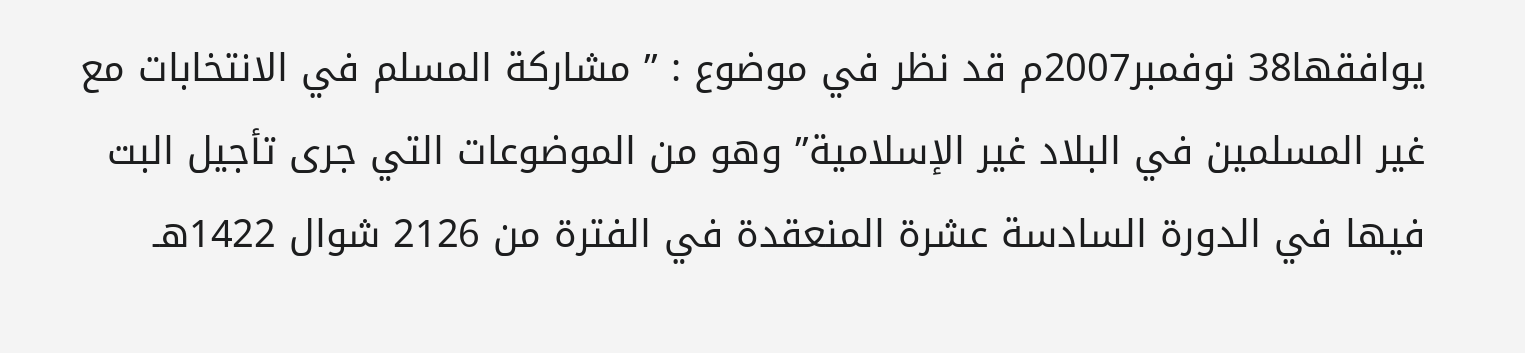يوافقها38 نوفمبر2007م قد نظر في موضوع : ” مشاركة المسلم في الانتخابات مع غير المسلمين في البلاد غير الإسلامية” وهو من الموضوعات التي جرى تأجيل البت فيها في الدورة السادسة عشرة المنعقدة في الفترة من 2126 شوال 1422هـ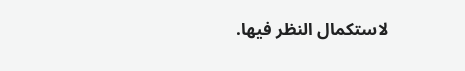لاستكمال النظر فيها.